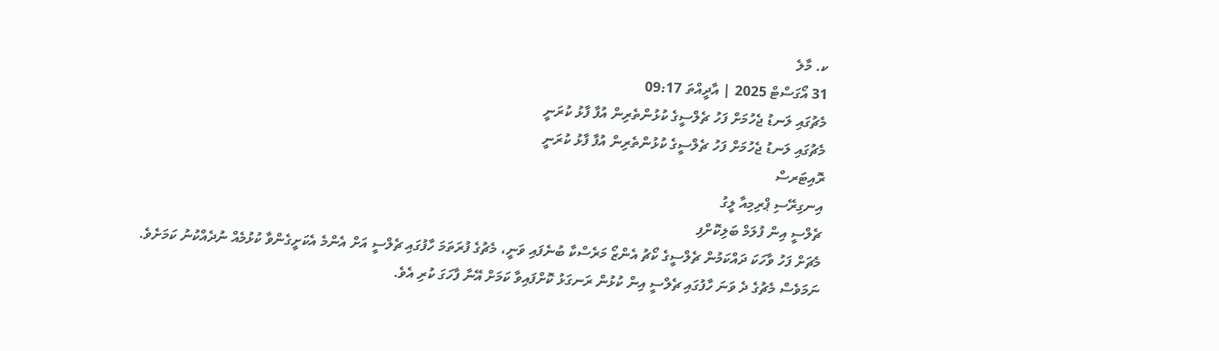ކ. މާލެ
31 އޯގަސްޓް 2025 | އާދީއްތަ 09:17
މެޗުގައި ލަނޑު ޖެހުމަށް ފަހު ޗެލްސީގެ ކުޅުންތެރިން އުފާ ފާޅު ކުރަނީ
މެޗުގައި ލަނޑު ޖެހުމަށް ފަހު ޗެލްސީގެ ކުޅުންތެރިން އުފާ ފާޅު ކުރަނީ
ރޮއިޓަރސް
އިނގިރޭސި ޕްރިމިއާ ލީގު
ޗެލްސީ އިން ފުލަމް ބަލިކޮށްފި
މެޗަށް ފަހު ވާހަކަ ދައްކަމުން ޗެލްސީގެ ކޯޗު އެންޒޯ މަރެސްކާ ބުނެފައި ވަނީ، މެޗުގެ ފުރަތަމަ ހާފުގައި ޗެލްސީ އަށް އެންމެ އެކަށީގެންވާ ކުޅުމެއް ނުދެއްކުނު ކަމަށެވެ. ނަމަވެސް މެޗުގެ ދެ ވަނަ ހާފުގައި ޗެލްސީ އިން ކުޅުން ރަނގަޅު ކޮށްފައިވާ ކަމަށް އޭނާ ފާހަގަ ކުރި އެވެ.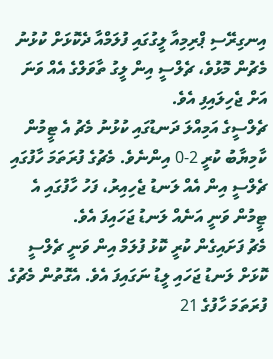އިނގިރޭސި ޕްރިމިއާ ލީގުގައި ފުލަމްއާ ދެކޮޅަށް ކުޅުނު މެޗުން މޮޅުވެ، ޗެލްސީ އިން ލީގު ތާވަލްގެ އެއް ވަނަ އަށް ޖެހިލައިފި އެވެ.
ޗެލްސީގެ އަމިއްލަ ދަނޑުގައި ކުޅުނު މެޗު އެ ޓީމުން ކާމިޔާބު ކުރީ 2-0 އިންނެވެ. މެޗުގެ ފުރަތަމަ ހާފުގައި ޗެލްސީ އިން އެއް ލަނޑު ޖެހިއިރު، ފަހު ހާފުގައި އެ ޓީމުން ވަނީ އަނެއް ލަނޑު ޖަހައިފަ އެވެ.
މެޗު ފަށައިގެން ކުރީ ކޮޅު ފުލަމް އިން ވަނީ ޗެލްސީ ކޮޅަށް ލަނޑު ޖަހައި ލީޑު ނަގައިފަ އެވެ. އެގޮތުން މެޗުގެ ފުރަތަމަ ހާފުގެ 21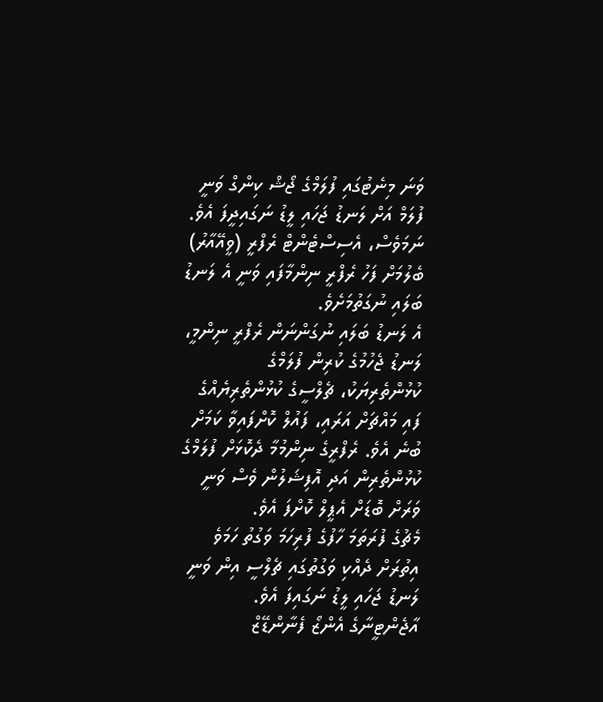ވަނަ މިނެޓުގައި ފުލަމްގެ ޖޯޝް ކިންގް ވަނީ ފުލަމް އަށް ލަނޑު ޖަހައި ލީޑު ނަގައިދީފަ އެވެ. ނަމަވެސް، އެސިސްޓެންޓް ރެފްރީ (ވީއޭއާރު) ބެލުމަށް ފަހު ރެފްރީ ނިންމާފައި ވަނީ އެ ލަނޑު ބަލައި ނުގަތުމަށެވެ.
އެ ލަނޑު ބަލައި ނުގަންނަން ރެފްރީ ނިންމީ، ލަނޑު ޖެހުމުގެ ކުރިން ފުލަމްގެ ކުޅުންތެރިޔަކު، ޗެލްސީގެ ކުޅުންތެރިޔެއްގެ ފައި މައްޗަށް އަރައި، ފައުލް ކޮށްފައިވާ ކަމަށް ބުނެ އެވެ. ރެފްރީގެ ނިންމުމާ ދެކޮޅަށް ފުލަމްގެ ކުޅުންތެރިން އަދި އޮފިޝަލުން ވެސް ވަނީ ވަރަށް ބޮޑަށް އެޕީލް ކޮށްފަ އެވެ.
މެޗުގެ ފުރަތަމަ ހާފުގެ ފުރިހަމަ ވަގުތު ހަމަވެ އިތުރަށް ދެއްކި ވަގުތުގައި ޗެލްސީ އިން ވަނީ ލަނޑު ޖަހައި ލީޑު ނަގައިފަ އެވެ. އާޖެންޓީނާގެ އެންޒޯ ފެނާންޑޭޒް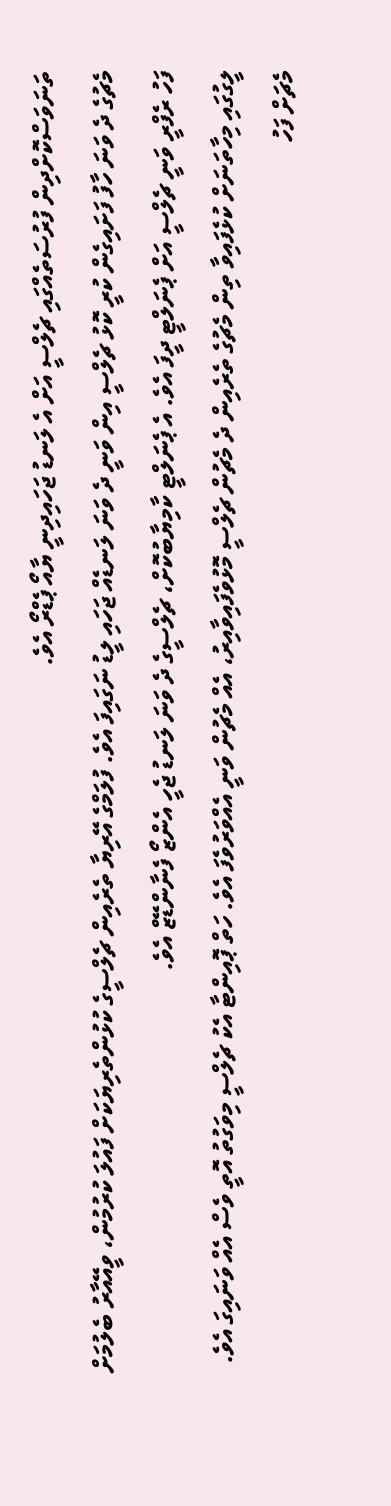ތަނަވަސްކޮށްދިން ފުރުސަތެއްގައި ޗެލްސީ އަށް އެ ލަނޑު ޖަހައިދިނީ ޔާއޯ ޕެޑްރޯ އެވެ.
މެޗުގެ ދެ ވަނަ ހާފު ފަށައިގެން ކުރީ ކޮޅު ޗެލްސީ އިން ވަނީ ދެ ވަނަ ލަނޑެއް ޖަހައި ލީޑު ނަގައިފަ އެވެ. ފުލަމްގެ އޭރިޔާ ތެރެއިން ޗެލްސީގެ ކުޅުންތެރިޔަކަށް ފައުލަ ކުރުމުން، ވީއޭއާރު ބެލުމަށް ފަހު ރެފްރީ ވަނީ ޗެލްސީ އަށް ޕެނަލްޓީ ދީފަ އެވެ. އެ ޕެނަލްޓީ ކާމިޔާބުކޮށް، ޗެލްސީގެ ދެ ވަނަ ލަނޑު ޖެހީ އެންޒޯ ފެނާންޑޭޒް އެވެ.
ލީގުގައި މިހާތަނަށް ކުޅެފައިވާ ތިން މެޗުގެ ތެރެއިން ދެ މެޗުން ޗެލްސީ މޮޅުވެފައިވާއިރު، އެއް މެޗުން ވަނީ އެއްވަރުވެފަ އެވެ. ހަތް ޕޮއިންޓާ އެކު ޗެލްސީ މިވަގުތު އޮތީ ވެސް އެއް ވަނައިގަ އެވެ.
މެޗަށް ފަހު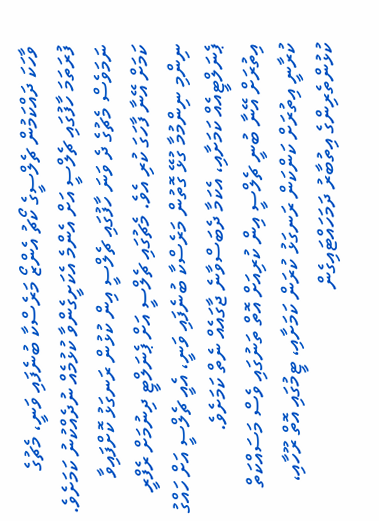ވާހަކަ ދައްކަމުން ޗެލްސީގެ ކޯޗު އެންޒޯ މަރެސްކާ ބުނެފައި ވަނީ، މެޗުގެ ފުރަތަމަ ހާފުގައި ޗެލްސީ އަށް އެންމެ އެކަށީގެންވާ ކުޅުމެއް ނުދެއްކުނު ކަމަށެވެ. ނަމަވެސް މެޗުގެ ދެ ވަނަ ހާފުގައި ޗެލްސީ އިން ކުޅުން ރަނގަޅު ކޮށްފައިވާ ކަމަށް އޭނާ ފާހަގަ ކުރި އެވެ. މެޗުގައި ޗެލްސީ އަށް ޕެނަލްޓީ ދިނުމަށް ރެފްރީ ނިންމި ނިންމުމާ ގުޅޭ ގޮތުން މަރެސްކާ ބުނެފައި ވަނީ، އެއީ ޗެލްސީ އަށް ހައްގު ޕެނަލްޓީއެއް ކަމަށާއި، އެކަމާ ދެބަސްވާނެ ޖާގައެއް ނެތް ކަމަށެވެ.
އިތުރަށް އޭނާ ބުނީ ޗެލްސީ އިން ކުރިއަށް އޮތް ތަނުގައި ވެސް މަސައްކަތް ކުރާނީ އިތުރަށް ކަންކަން ރަނގަޅު ކުރަން ކަމަށާއި، ޓީމުގައި އޮތް ރޫހާއި، ކުޅުންތެރިންގެ އިތުބާރު ދަމަހައްޓައިގެން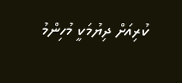ކުރިއަށް ދިޔުމަކީ މުހިންމު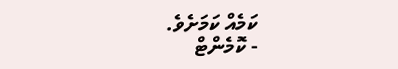ކަމެއް ކަމަށެވެ.
- ކޮމެންޓް